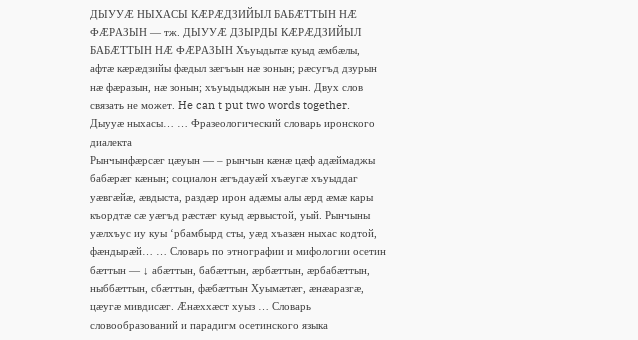ДЫУУÆ НЫХАСЫ КÆРÆДЗИЙЫЛ БАБÆТТЫН НÆ ФÆРАЗЫН — тж. ДЫУУÆ ДЗЫРДЫ КÆРÆДЗИЙЫЛ БАБÆТТЫН НÆ ФÆРАЗЫН Хъуыдытæ куыд æмбæлы, афтæ кæрæдзийы фæдыл зæгъын нæ зонын; рæсугъд дзурын нæ фæразын, нæ зонын; хъуыдыджын нæ уын. Двух слов связать не может. He can t put two words together. Дыууæ ныхасы… … Фразеологический словарь иронского диалекта
Рынчынфæрсæг цæуын — – рынчын кæнæ цæф адæймаджы бабæрæг кæнын; социалон æгъдауæй хъæугæ хъуыддаг уæвгæйæ, æвдыста, раздæр ирон адæмы алы æрд æмæ кары къордтæ сæ уæгъд рæстæг куыд æрвыстой, уый. Рынчыны уæлхъус иу куы ‘рбамбырд сты, уæд хъазæн ныхас кодтой, фæндырæй… … Словарь по этнографии и мифологии осетин
бæттын — ↓ абæттын, бабæттын, æрбæттын, æрбабæттын, ныббæттын, сбæттын, фæбæттын Хуымæтæг, æнæаразгæ, цæугæ мивдисæг. Æнæххæст хуыз … Словарь словообразований и парадигм осетинского языка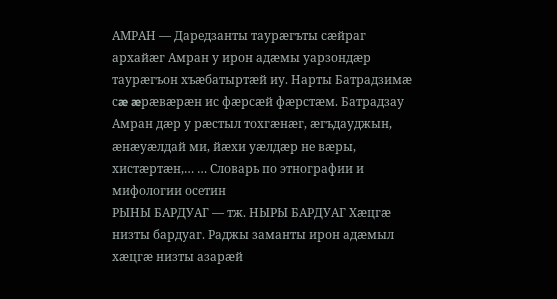АМРАН — Даредзанты таурæгъты сæйраг архайæг Амран у ирон адæмы уарзондæр таурæгъон хъæбатыртæй иу. Нарты Батрадзимæ сæ æрæвæрæн ис фæрсæй фæрстæм. Батрадзау Амран дæр у рæстыл тохгæнæг, æгъдауджын, æнæуæлдай ми, йæхи уæлдæр не вæры, хистæртæн,… … Словарь по этнографии и мифологии осетин
РЫНЫ БАРДУАГ — тж. НЫРЫ БАРДУАГ Хæцгæ низты бардуаг. Раджы заманты ирон адæмыл хæцгæ низты азарæй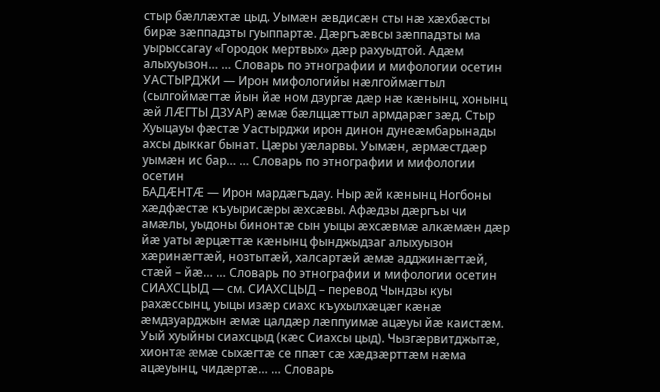стыр бæллæхтæ цыд. Уымæн æвдисæн сты нæ хæхбæсты бирæ зæппадзты гуыппартæ. Дæргъæвсы зæппадзты ма уырыссагау «Городок мертвых» дæр рахуыдтой. Адæм алыхуызон… … Словарь по этнографии и мифологии осетин
УАСТЫРДЖИ — Ирон мифологийы нæлгоймæгтыл (сылгоймæгтæ йын йæ ном дзургæ дæр нæ кæнынц, хонынц æй ЛÆГТЫ ДЗУАР) æмæ бæлццæттыл армдарæг зæд. Стыр Хуыцауы фæстæ Уастырджи ирон динон дунеæмбарынады ахсы дыккаг бынат. Цæры уæларвы. Уымæн, æрмæстдæр уымæн ис бар… … Словарь по этнографии и мифологии осетин
БАДÆНТÆ — Ирон мардæгъдау. Ныр æй кæнынц Ногбоны хæдфæстæ къуырисæры æхсæвы. Афæдзы дæргъы чи амæлы, уыдоны бинонтæ сын уыцы æхсæвмæ алкæмæн дæр йæ уаты æрцæттæ кæнынц фынджыдзаг алыхуызон хæринæгтæй, нозтытæй, халсартæй æмæ адджинæгтæй, стæй – йæ… … Словарь по этнографии и мифологии осетин
СИАХСЦЫД — см. СИАХСЦЫД – перевод Чындзы куы рахæссынц, уыцы изæр сиахс къухылхæцæг кæнæ æмдзуарджын æмæ цалдæр лæппуимæ ацæуы йæ каистæм. Уый хуыйны сиахсцыд (кæс Сиахсы цыд). Чызгæрвитджытæ, хионтæ æмæ сыхæгтæ се ппæт сæ хæдзæрттæм нæма ацæуынц, чидæртæ… … Словарь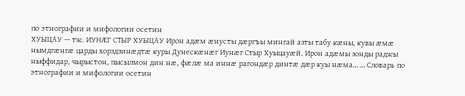по этнографии и мифологии осетин
ХУЫЦАУ — тж. ИУНÆГ СТЫР ХУЫЦАУ Ирон адæм æнусты дæргъы мингай азты табу кæны, кувы æмæ нымдгæнгæ царды хорздзинæдтæ куры Дунескæнæг Иунæг Стыр Хуыцауæй. Ирон адæмы зонды раджы ныффидар, чырыстон, пысылмон дин нæ, фæлæ ма иннæ рагондæр динтæ дæр куы нæма… … Словарь по этнографии и мифологии осетин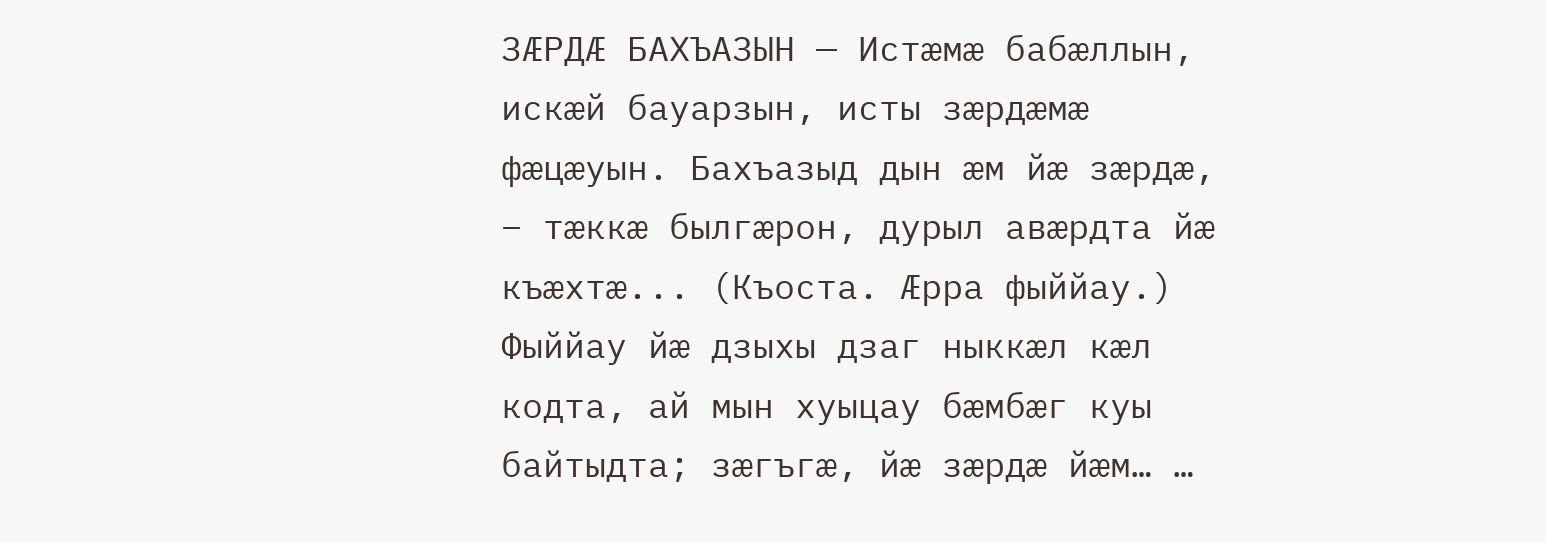ЗÆРДÆ БАХЪАЗЫН — Истæмæ бабæллын, искæй бауарзын, исты зæрдæмæ фæцæуын. Бахъазыд дын æм йæ зæрдæ, – тæккæ былгæрон, дурыл авæрдта йæ къæхтæ... (Къоста. Æрра фыййау.) Фыййау йæ дзыхы дзаг ныккæл кæл кодта, ай мын хуыцау бæмбæг куы байтыдта; зæгъгæ, йæ зæрдæ йæм… …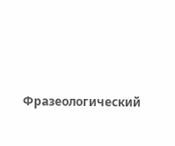Фразеологический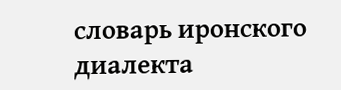словарь иронского диалекта